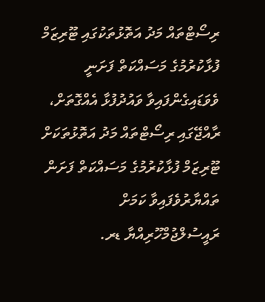ރިސޯޓްތައް މަދު އަތޮޅުތަކުގައި ޓޫރިޒަމް ފުޅާކުރުމުގެ މަސައްކަތް ފަށަނީ
ވެވަޑައިގެންފައިވާ ވައުދުފުޅާ އެއްގޮތަށް، ރާއްޖޭގައި ރިސޯޓްތައް މަދު އަތޮޅުތަކަށް ޓޫރިޒަމް ފުޅާކުރުމުގެ މަސައްކަތް ފަށަން ތައްޔާރުވެފައިވާ ކަމަށް ރައީސުލްޖުމްހޫރިއްޔާ ޑރ.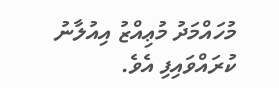މުހައްމަދު މުޢިއްޒު އިއުލާނު ކުރައްވައިފި އެވެ.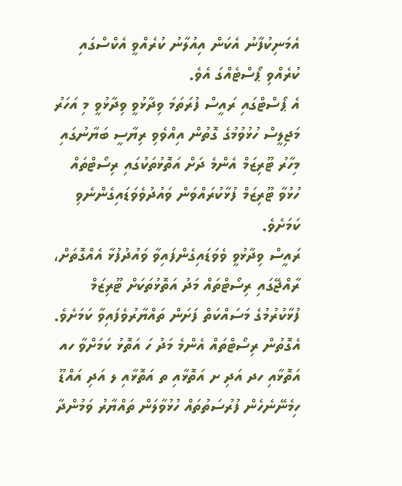އެމަނިކުފާނު އެކަން އިއުލާނު ކުރެއްވީ އެކްސްގައި ކުރެއްވި ޕޯސްޓެއްގަ އެވެ.
އެ ޕޯސްޓްގައި ރައީސް ފުރަތަމަ ވިދާޅުވީ ވިދާޅުވީ މި އަހަރު މަޖިލީސް ހުޅުވުމުގެ ގޮތުން އިއްވެވި ރިޔާސީ ބަޔާނުގައި މިހާރު ޓޫރިޒަމް އެންމެ ދަށް އަތޮޅުތަކުގައި ރިސޯޓްތައް ހުޅުވާ ޓޫރިޒަމް ފުޅާކުރައްވަން ވައުދުވެވަޑައިގެންނެވި ކަމަށެވެ.
ރައީސް ވިދާޅުވީ ވެވަޑައިގެންފައިވާ ވައުދުފުޅާ އެއްގޮތަށް، ރާއްޖޭގައި ރިސޯޓްތައް މަދު އަތޮޅުތަކަށް ޓޫރިޒަމް ފުޅާކުރުމުގެ މަސައްކަތް ފަށަން ތައްޔާރުވެފައިވާ ކަމަށެވެ.
އެގޮތުން ރިސޯޓްތައް އެންމެ މަދު ހަ އަތޮޅު ކަމަށްވާ ހއ އަތޮޅާއި ހދ އަދި ށ އަތޮޅާއި ތ އަތޮޅާއި ލ އަދި އައްޑޫ ހިމެނޭނެހެން ފުރުސަތުތައް ހުޅުވާލަން ތައްޔާރު ވަމުންދާ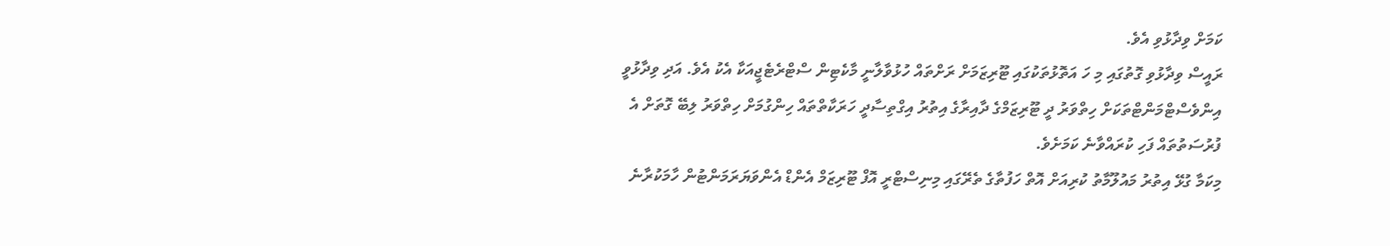ކަމަށް ވިދާޅުވި އެވެ.
ރައީސް ވިދާޅުވި ގޮތުގައި މި ހަ އަތޮޅުތަކުގައި ޓޫރިޒަމަށް ރަށްތައް ހުޅުވާލާނީ މާކެޓިން ސްޓްރެޓެޖީއަކާ އެކު އެވެ. އަދި ވިދާޅުވީ އިންވެސްޓްމަންޓްތަކަށް ހިތްވަރު ދީ ޓޫރިޒަމްގެ ދާއިރާގެ އިތުރު އިގްތިސާދީ ހަރަކާތްތައް ހިންގުމަށް ހިތްވަރު ލިބޭ ގޮތަށް އެ ފުރުސަތުތައް ފަހި ކުރައްވާނެ ކަމަށެވެ.
މިކަމާ ގުޅޭ އިތުރު މައުލޫމާތު ކުރިއަށް އޮތް ހަފުތާގެ ތެރޭގައި މިނިސްޓްރީ އޮފް ޓޫރިޒަމް އެންޑް އެންވަޔަރަމަންޓުން ހާމަކުރާނެ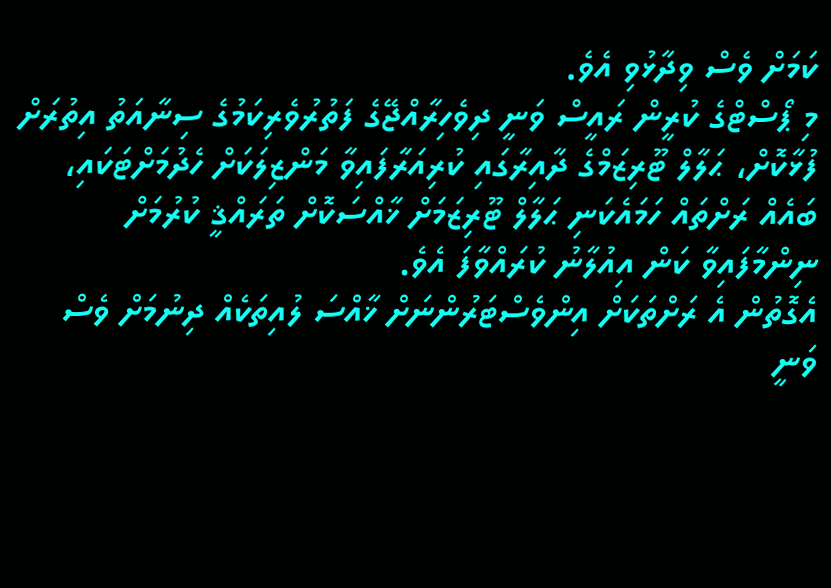ކަމަށް ވެސް ވިދާޅުވި އެވެ.
މި ޕޯސްޓްގެ ކުރީން ރައީސް ވަނީ ދިވެހިރާއްޖޭގެ ފަތުރުވެރިކަމުގެ ސިނާއަތު އިތުރަށް ފުޅާކޮށް، ޙަލާލް ޓޫރިޒަމްގެ ދާއިރާގައި ކުރިއަރާފައިވާ މަންޒިލަކަށް ހެދުމަށްޓަކައި، ބައެއް ރަށްތައް ހަމައެކަނި ޙަލާލް ޓޫރިޒަމަށް ޚާއްސަކޮށް ތަރައްޤީ ކުރުމަށް ނިންމާފައިވާ ކަން އިއުލާނު ކުރައްވާފަ އެވެ.
އެގޮތުން އެ ރަށްތަކަށް އިންވެސްޓަރުންނަށް ޚާއްސަ ލުއިތަކެއް ދިނުމަށް ވެސް ވަނީ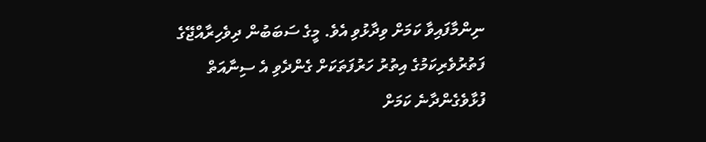ނިންމާފައިވާ ކަމަށް ވިދާޅުވި އެވެ. މީގެ ސަބަބުން ދިވެހިރާއްޖޭގެ ފަތުރުވެރިކަމުގެ އިތުރު ހަރުފަތަކަށް ގެންދެވި އެ ސިނާއަތް ފުޅާވެގެންދާނެ ކަމަށް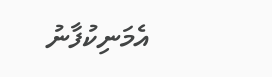އެމަނިކުފާނު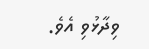ވިދާޅުވި އެވެ.